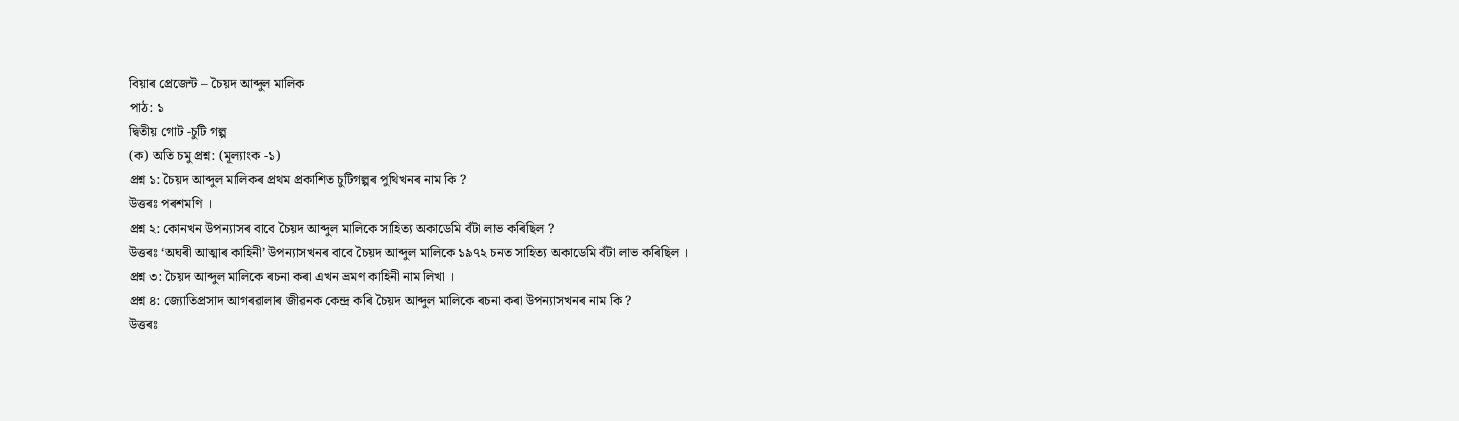বিয়াৰ প্ৰেজেন্ট – চৈয়দ আব্দুল মালিক
পাঠ: ১
দ্বিতীয় গোট -চুটি গল্প
(ক) অতি চমু প্ৰশ্ন: (মূল্যাংক -১)
প্ৰশ্ন ১: চৈয়দ আব্দুল মালিকৰ প্ৰথম প্ৰকাশিত চুটিগল্পৰ পুথিখনৰ নাম কি ?
উত্তৰঃ পৰশমণি ।
প্ৰশ্ন ২: কোনখন উপন্যাসৰ বাবে চৈয়দ আব্দুল মালিকে সাহিত্য অকাডেমি বঁটা লাভ কৰিছিল ?
উত্তৰঃ ‘অঘৰী আত্মাৰ কাহিনী’ উপন্যাসখনৰ বাবে চৈয়দ আব্দুল মালিকে ১৯৭২ চনত সাহিত্য অকাডেমি বঁটা লাভ কৰিছিল ।
প্ৰশ্ন ৩: চৈয়দ আব্দুল মালিকে ৰচনা কৰা এখন ভ্ৰমণ কাহিনী নাম লিখা ।
প্ৰশ্ন ৪: জ্যোতিপ্ৰসাদ আগৰৱালাৰ জীৱনক কেন্দ্ৰ কৰি চৈয়দ আব্দুল মালিকে ৰচনা কৰা উপন্যাসখনৰ নাম কি ?
উত্তৰঃ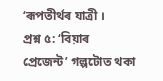‘ৰূপতীৰ্থৰ যাত্রী ।
প্ৰশ্ন ৫: ‘বিয়াৰ প্ৰেজেন্ট’ গল্পটোত থকা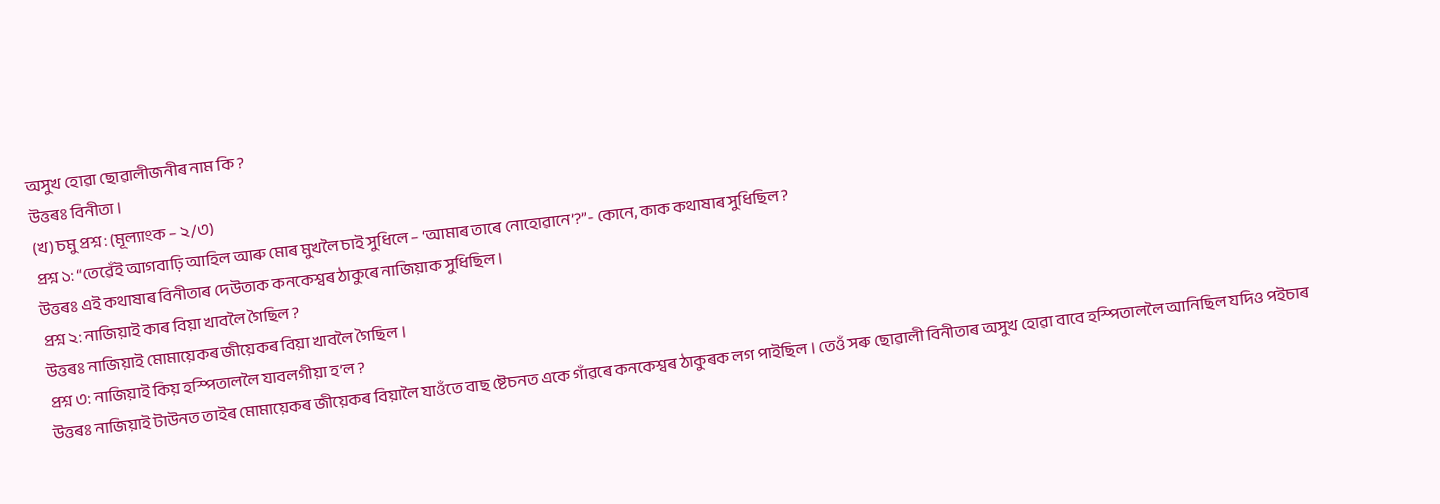অসুখ হোৱা ছোৱালীজনীৰ নাম কি ?
উত্তৰঃ বিনীতা ।
(খ) চমু প্ৰশ্ন : (মূল্যাংক – ২/৩)
প্ৰশ্ন ১: “তেৱেঁই আগবাঢ়ি আহিল আৰু মোৰ মুখলৈ চাই সুধিলে – ‘আমাৰ তাৰে নোহোৱানে’?”- কোনে, কাক কথাষাৰ সুধিছিল ?
উত্তৰঃ এই কথাষাৰ বিনীতাৰ দেউতাক কনকেশ্বৰ ঠাকুৰে নাজিয়াক সুধিছিল ।
প্ৰশ্ন ২: নাজিয়াই কাৰ বিয়া খাবলৈ গৈছিল ?
উত্তৰঃ নাজিয়াই মোমায়েকৰ জীয়েকৰ বিয়া খাবলৈ গৈছিল ।
প্ৰশ্ন ৩: নাজিয়াই কিয় হস্পিতাললৈ যাবলগীয়া হ’ল ?
উত্তৰঃ নাজিয়াই টাউনত তাইৰ মোমায়েকৰ জীয়েকৰ বিয়ালৈ যাওঁতে বাছ ষ্টেচনত একে গাঁৱৰে কনকেশ্বৰ ঠাকুৰক লগ পাইছিল । তেওঁ সৰু ছোৱালী বিনীতাৰ অসুখ হোৱা বাবে হস্পিতাললৈ আনিছিল যদিও পইচাৰ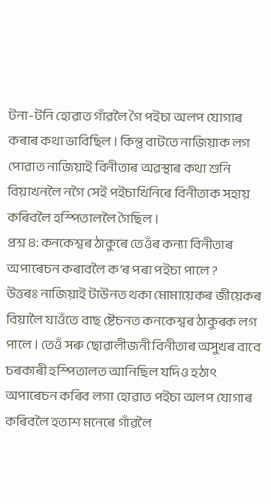টনা-টনি হোৱাত গাঁৱলৈ গৈ পইচা অলপ যোগাৰ কৰাৰ কথা ভাবিছিল । কিন্তু বাটতে নাজিয়াক লগ পোৱাত নাজিয়াই বিনীতাৰ অৱস্থাৰ কথা শুনি বিয়াখনলৈ নগৈ সেই পইচাখিনিৰে বিনীতাক সহায় কৰিবলৈ হস্পিতাললৈ গৈছিল ।
প্ৰশ্ন ৪: কনকেশ্বৰ ঠাকুৰে তেওঁৰ কন্যা বিনীতাৰ অপাৰেচন কৰাবলৈ ক’ৰ পৰা পইচা পালে ?
উত্তৰঃ নাজিয়াই টাউনত থকা মোমায়েকৰ জীয়েকৰ বিয়ালৈ যাওঁতে বাছ ষ্টেচনত কনকেশ্বৰ ঠাকুৰক লগ পালে । তেওঁ সৰু ছোৱালীজনী বিনীতাৰ অসুখৰ বাবে চৰকাৰী হস্পিতালত আনিছিল যদিও হঠাৎ অপাৰেচন কৰিব লগা হোৱাত পইচা অলপ যোগাৰ কৰিবলৈ হতাশ মনেৰে গাঁৱলৈ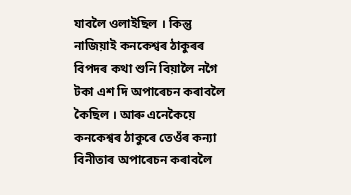যাবলৈ ওলাইছিল । কিন্তু নাজিয়াই কনকেশ্বৰ ঠাকুৰৰ বিপদৰ কথা শুনি বিয়ালৈ নগৈ টকা এশ দি অপাৰেচন কৰাবলৈ কৈছিল । আৰু এনেকৈয়ে কনকেশ্বৰ ঠাকুৰে তেওঁৰ কন্যা বিনীতাৰ অপাৰেচন কৰাবলৈ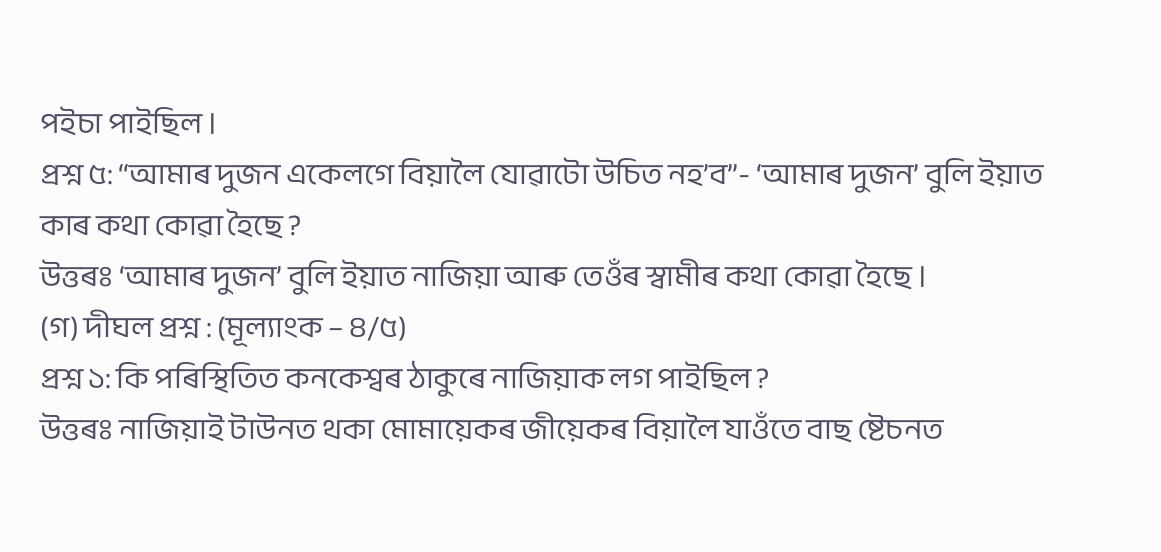পইচা পাইছিল ।
প্ৰশ্ন ৫: “আমাৰ দুজন একেলগে বিয়ালৈ যোৱাটো উচিত নহ’ব”- ‘আমাৰ দুজন’ বুলি ইয়াত কাৰ কথা কোৱা হৈছে ?
উত্তৰঃ ‘আমাৰ দুজন’ বুলি ইয়াত নাজিয়া আৰু তেওঁৰ স্বামীৰ কথা কোৱা হৈছে ।
(গ) দীঘল প্ৰশ্ন : (মূল্যাংক – ৪/৫)
প্ৰশ্ন ১: কি পৰিস্থিতিত কনকেশ্বৰ ঠাকুৰে নাজিয়াক লগ পাইছিল ?
উত্তৰঃ নাজিয়াই টাউনত থকা মোমায়েকৰ জীয়েকৰ বিয়ালৈ যাওঁতে বাছ ষ্টেচনত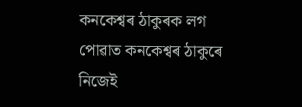কনকেশ্বৰ ঠাকুৰক লগ পোৱাত কনকেশ্বৰ ঠাকুৰে নিজেই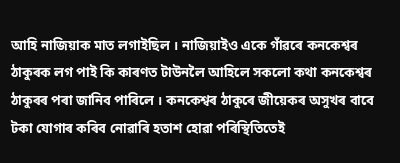আহি নাজিয়াক মাত লগাইছিল । নাজিয়াইও একে গাঁৱৰে কনকেশ্বৰ ঠাকুৰক লগ পাই কি কাৰণত টাউনলৈ আহিলে সকলো কথা কনকেশ্বৰ ঠাকুৰৰ পৰা জানিব পাৰিলে । কনকেশ্বৰ ঠাকুৰে জীয়েকৰ অসুখৰ বাবে টকা যোগাৰ কৰিব নোৱাৰি হতাশ হোৱা পৰিস্থিতিতেই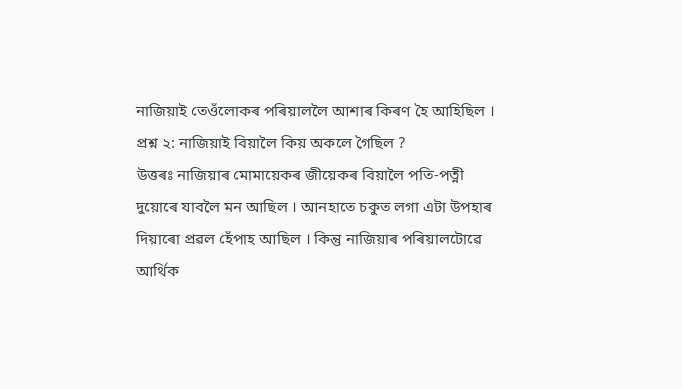নাজিয়াই তেওঁলোকৰ পৰিয়াললৈ আশাৰ কিৰণ হৈ আহিছিল ।
প্ৰশ্ন ২: নাজিয়াই বিয়ালৈ কিয় অকলে গৈছিল ?
উত্তৰঃ নাজিয়াৰ মোমায়েকৰ জীয়েকৰ বিয়ালৈ পতি-পত্নী দুয়োৰে যাবলৈ মন আছিল । আনহাতে চকুত লগা এটা উপহাৰ দিয়াৰো প্ৰৱল হেঁপাহ আছিল । কিন্তু নাজিয়াৰ পৰিয়ালটোৱে আৰ্থিক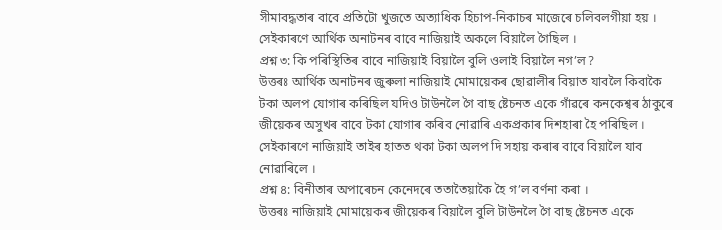সীমাবদ্ধতাৰ বাবে প্ৰতিটো খুজতে অত্যাধিক হিচাপ-নিকাচৰ মাজেৰে চলিবলগীয়া হয় । সেইকাৰণে আৰ্থিক অনাটনৰ বাবে নাজিয়াই অকলে বিয়ালৈ গৈছিল ।
প্ৰশ্ন ৩: কি পৰিস্থিতিৰ বাবে নাজিয়াই বিয়ালৈ বুলি ওলাই বিয়ালৈ নগ’ল ?
উত্তৰঃ আৰ্থিক অনাটনৰ জুৰুলা নাজিয়াই মোমায়েকৰ ছোৱালীৰ বিয়াত যাবলৈ কিবাকৈ টকা অলপ যোগাৰ কৰিছিল যদিও টাউনলৈ গৈ বাছ ষ্টেচনত একে গাঁৱৰে কনকেশ্বৰ ঠাকুৰে জীয়েকৰ অসুখৰ বাবে টকা যোগাৰ কৰিব নোৱাৰি একপ্ৰকাৰ দিশহাৰা হৈ পৰিছিল । সেইকাৰণে নাজিয়াই তাইৰ হাতত থকা টকা অলপ দি সহায় কৰাৰ বাবে বিয়ালৈ যাব নোৱাৰিলে ।
প্ৰশ্ন ৪: বিনীতাৰ অপাৰেচন কেনেদৰে ততাতৈয়াকৈ হৈ গ’ল বর্ণনা কৰা ।
উত্তৰঃ নাজিয়াই মোমায়েকৰ জীয়েকৰ বিয়ালৈ বুলি টাউনলৈ গৈ বাছ ষ্টেচনত একে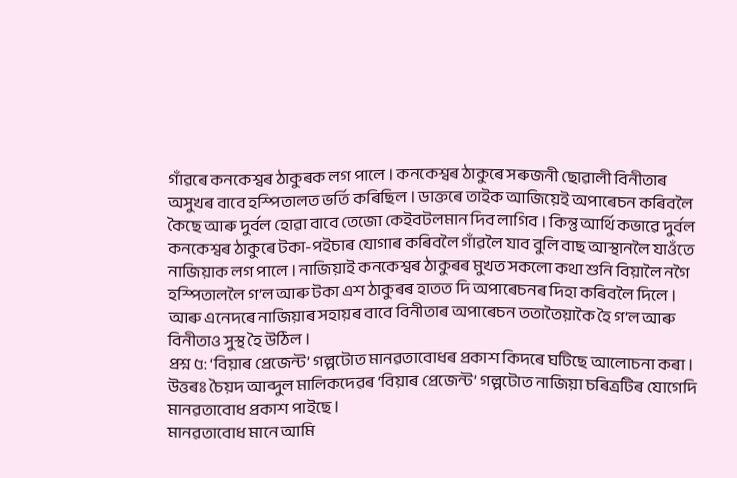গাঁৱৰে কনকেশ্বৰ ঠাকুৰক লগ পালে । কনকেশ্বৰ ঠাকুৰে সৰুজনী ছোৱালী বিনীতাৰ অসুখৰ বাবে হস্পিতালত ভৰ্তি কৰিছিল । ডাক্তৰে তাইক আজিয়েই অপাৰেচন কৰিবলৈ কৈছে আৰু দুৰ্বল হোৱা বাবে তেজো কেইবটলমান দিব লাগিব । কিন্তু আৰ্থিকভাৱে দুৰ্বল কনকেশ্বৰ ঠাকুৰে টকা-পইচাৰ যোগাৰ কৰিবলৈ গাঁৱলৈ যাব বুলি বাছ আস্থানলৈ যাওঁতে নাজিয়াক লগ পালে । নাজিয়াই কনকেশ্বৰ ঠাকুৰৰ মুখত সকলো কথা শুনি বিয়ালৈ নগৈ হস্পিতাললৈ গ’ল আৰু টকা এশ ঠাকুৰৰ হাতত দি অপাৰেচনৰ দিহা কৰিবলৈ দিলে । আৰু এনেদৰে নাজিয়াৰ সহায়ৰ বাবে বিনীতাৰ অপাৰেচন ততাতৈয়াকৈ হৈ গ’ল আৰু বিনীতাও সুস্থ হৈ উঠিল ।
প্ৰশ্ন ৫: ‘বিয়াৰ প্ৰেজেন্ট’ গল্পটোত মানৱতাবোধৰ প্ৰকাশ কিদৰে ঘটিছে আলোচনা কৰা ।
উত্তৰঃ চৈয়দ আব্দুল মালিকদেৱৰ ‘বিয়াৰ প্ৰেজেন্ট’ গল্পটোত নাজিয়া চৰিত্ৰটিৰ যোগেদি মানৱতাবোধ প্ৰকাশ পাইছে ।
মানৱতাবোধ মানে আমি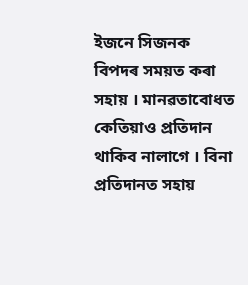ইজনে সিজনক বিপদৰ সময়ত কৰা সহায় । মানৱতাবোধত কেতিয়াও প্ৰতিদান থাকিব নালাগে । বিনা প্ৰতিদানত সহায়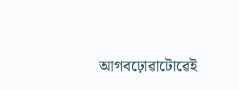আগবঢ়োৱাটোৱেই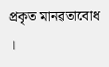প্ৰকৃত মানৱতাবোধ ।